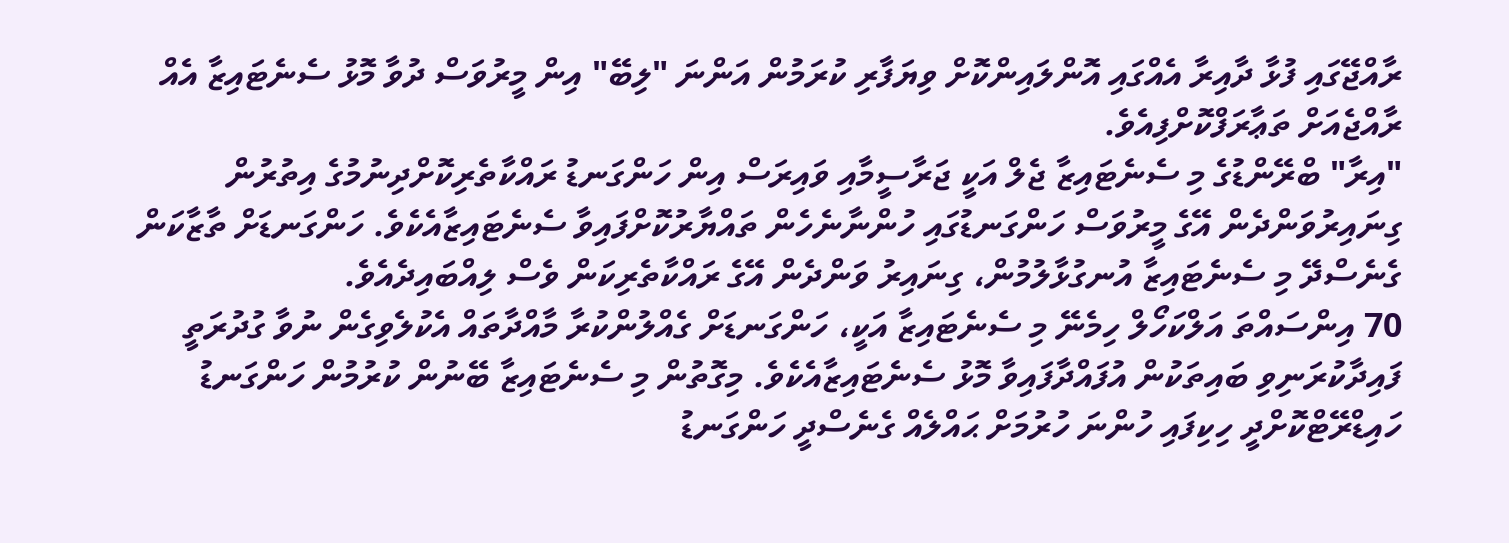ރާއްޖޭގައި ފުޅާ ދާއިރާ އެއްގައި އޮންލައިންކޮށް ވިޔަފާރި ކުރަމުން އަންނަ "ލިބޭ" އިން މީރުވަސް ދުވާ މޮޅު ސެނެޓައިޒާ އެއް ރާއްޖެއަށް ތަޢާރަފްކޮށްފިއެވެ.
"އިރާ" ބްރޭންޑުގެ މި ސެނެޓައިޒާ ޖެލް އަކީ ޖަރާސީމާއި ވައިރަސް އިން ހަންގަނޑު ރައްކާތެރިކޮށްދިނުމުގެ އިތުރުން ގިނައިރުވަންދެން އޭގެ މީރުވަސް ހަންގަނޑުގައި ހުންނާނެހެން ތައްޔާރުކޮށްފައިވާ ސެނެޓައިޒާއެކެވެ. ހަންގަނޑަށް ތާޒާކަން ގެނެސްދޭ މި ސެނެޓައިޒާ އުނގުޅާލުމުން، ގިނައިރު ވަންދެން އޭގެ ރައްކާތެރިކަން ވެސް ލިއްބައިދެއެވެ.
70 އިންސައްތަ އަލްކަހޯލް ހިމެނޭ މި ސެނެޓައިޒާ އަކީ، ހަންގަނޑަށް ގެއްލުންކުރާ މާއްދާތައް އެކުލެވިގެން ނުވާ ގުދުރަތީ ފައިދާކުރަނިވި ބައިތަކުން އުފައްދާފައިވާ މޮޅު ސެނެޓައިޒާއެކެވެ. މިގޮތުން މި ސެނެޓައިޒާ ބޭނުން ކުރުމުން ހަންގަނޑު ހައިޑްރޭޓްކޮށްދީ ހިކިފައި ހުންނަ ހުރުމަށް ޙައްލެއް ގެނެސްދީ ހަންގަނޑު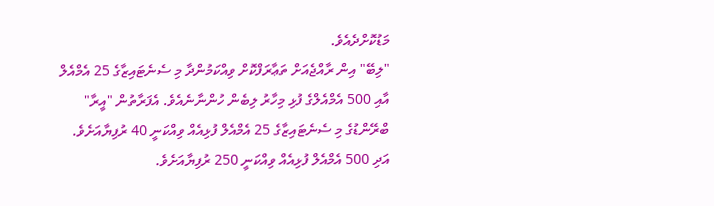މަޑުކޮށްދެއެވެ.
"ލިބޭ" އިން ރާއްޖެއަށް ތަޢާރަފްކޮށް ވިއްކަމުންދާ މި ސެނެޓައިޒާގެ 25 އެމްއެލް އާއި 500 އެމްއެލްގެ ފުޅި މިހާރު ލިބެން ހުންނާނެއެވެ. އެފަރާތުން "އީރާ" ބްރޭންޑުގެ މި ސެނެޓައިޒާގެ 25 އެމްއެލް ފުޅިއެއް ވިއްކަނީ 40 ރުފިޔާއަށެވެ. އަދި 500 އެމްއެލް ފުޅިއެއް ވިއްކަނީ 250 ރުފިޔާއަށެވެ.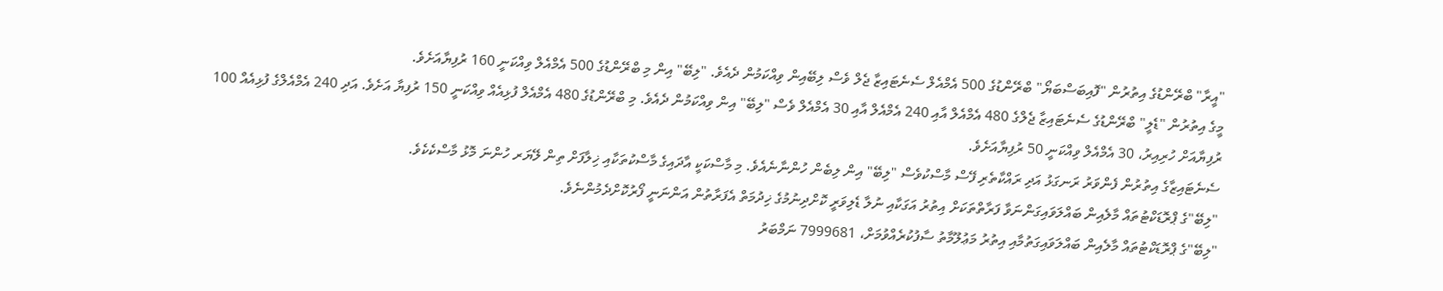"އީރާ" ބްރޭންޑުގެ އިތުރުން "ފޮއިބަސްބަޔޯ" ބްރޭންޑުގެ 500 އެމްއެލް ސެނެޓައިޒާ ޖެލް ވެސް ލިބޭއިން ވިއްކަމުން ދެއެވެ. "ލިބޭ" އިން މި ބްރޭންޑުގެ 500 އެމްއެލް ވިއްކަނީ 160 ރުފިޔާއަށެވެ.
މީގެ އިތުރުން "ޑެލީ" ބްރޭންޑުގެ ސެނެޓައިޒާ ޖެލްގެ 480 އެމްއެލް އާއި 240 އެމްއެލް އާއި 30 އެމްއެލް ވެސް "ލިބޭ" އިން ވިއްކަމުން ދެއެވެ. މި ބްރޭންޑުގެ 480 އެމްއެލް ފުޅިއެއް ވިއްކަނީ 150 ރުފިޔާ އަށެވެ. އަދި 240 އެމްއެލްގެ ފުޅިއެއް 100 ރުފިޔާއަށް ހުރިއިރު، 30 އެމްއެލް ވިއްކަނީ 50 ރުފިޔާއަށެވެ.
ސެނެޓައިޒާގެ އިތުރުން ފެންވަރު ރަނގަޅު އަދި ރައްކާތެރި ފޭސް މާސްކުވެސް "ލިބޭ" އިން ލިބެން ހުންނާނެއެވެ. މި މާސްކަކީ އާދައިގެ މާސްކުތަކާއި ޚިލާފަށް ތިން ލޭޔަރ ހުންނަ މޮޅު މާސްކެކެވެ.
"ލިބޭ"ގެ ޕްރޮޑަކްޓުތައް މާލެއިން ބައްލަވައިގަންނަވާ ފަރާތްތަކަށް އިތުރު އަގަކާއި ނުލާ ޑެލިވަރީ ކޮށްދިނުމުގެ ޚިދުމަތް އެފަރާތުން އަންނަނީ ފޯރުކޮށްދެމުންނެވެ.
"ލިބޭ"ގެ ޕްރޮޑަކްޓުތައް މާލެއިން ބައްލަވައިގަތުމާއި އިތުރު މަޢުލޫމާތު ސާފުކުރެއްވުމަށް، 7999681 ނަމްބަރު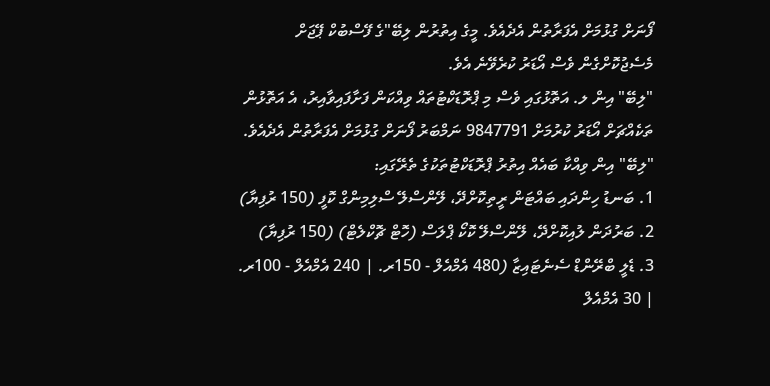ފޯނަށް ގުޅުމަށް އެފަރާތުން އެދެއެވެ. މީގެ އިތުރުން ލިބޭ"ގެ ފޭސްބުކް ޕޭޖަށް މެސެޖުކޮށްގެން ވެސް އޯޑަރު ކުރެވޭނެ އެވެ.
"ލިބޭ" އިން ލ. އަތޮޅުގައި ވެސް މި ޕްރޮޑަކްޓުތައް ވިއްކަން ފަށާފައިވާއިރު، އެ އަތޮޅުން ތަކެއްޗަށް އޯޑަރު ކުރުމަށް 9847791 ނަމްބަރު ފޯނަށް ގުޅުމަށް އެފަރާތުން އެދެއެވެ.
"ލިބޭ" އިން ވިއްކާ ބައެއް އިތުރު ޕްރޮޑަކްޓުތަކުގެ ތެރޭގައި:
1. ބަނޑު ހިންދައި ބައްޓަން ރީތިކޮށްދޭ، ލޭންސްލޭ ސްލިމިންގް ކޮފީ (150 ރުފިޔާ)
2. ބަރުދަން ލުއިކޮށްދޭ، ލޭންސްލޭ ކޮކޯ ޕްލަސް (ހޮޓް ޗޮކްލެޓް) (150 ރުފިޔާ)
3. ޑެލީ ބްރޭންޑް ސެނެޓައިޒާ (480 އެމްއެލް - 150ރ. | 240 އެމްއެލް - 100ރ. | 30 އެމްއެލް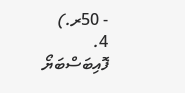- 50ރ.)
4. ފޮއިބަސްބަޔޯ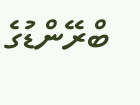ބްރޭންޑުގެ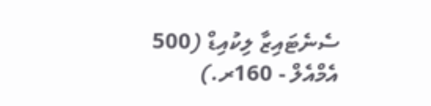ސެނެޓައިޒާ ލިކުއިޑް (500 އެމްއެލް - 160ރ.)